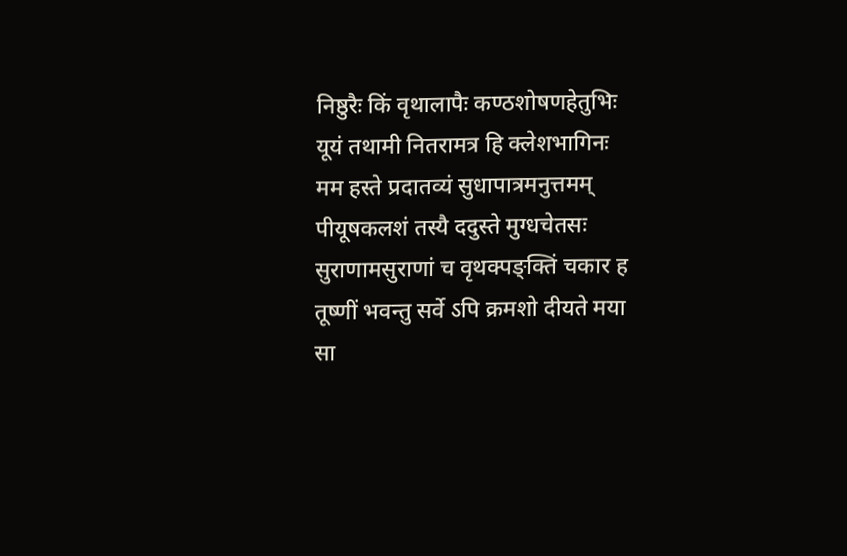निष्ठुरैः किं वृथालापैः कण्ठशोषणहेतुभिः
यूयं तथामी नितरामत्र हि क्लेशभागिनः
मम हस्ते प्रदातव्यं सुधापात्रमनुत्तमम्
पीयूषकलशं तस्यै ददुस्ते मुग्धचेतसः
सुराणामसुराणां च वृथक्पङ्क्तिं चकार ह
तूष्णीं भवन्तु सर्वे ऽपि क्रमशो दीयते मया
सा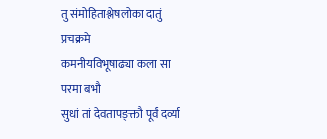तु संमोहिताश्लेषलोका दातुं प्रचक्रमे
कमनीयविभूषाढ्या कला सा परमा बभौ
सुधां तां देवतापङ्क्तौ पूर्वं दर्व्या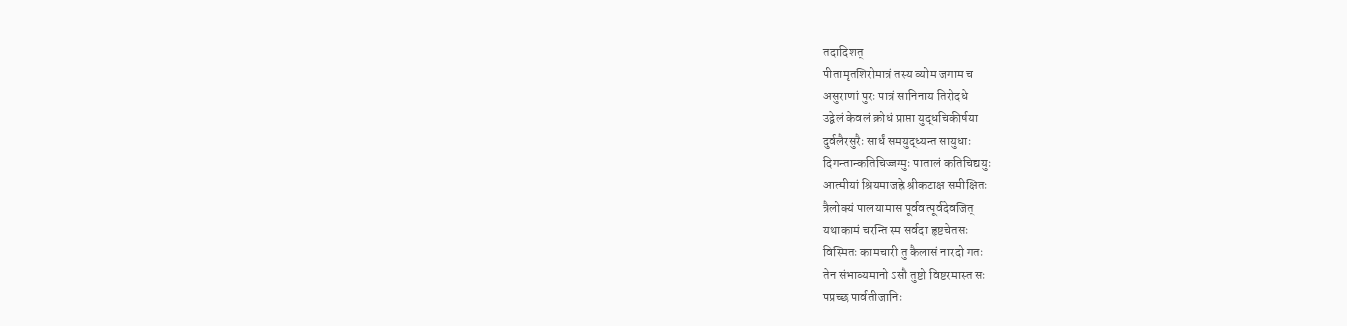तदादिशत्
पीतामृतशिरोमात्रं तस्य व्योम जगाम च
असुराणां पुरः पात्रं सानिनाय तिरोदधे
उद्वेलं केवलं क्रोधं प्राप्ता युद्धचिकीर्षया
दुर्वलैरसुरैः सार्धं समयुद्ध्यन्त सायुधाः
दिगन्तान्कतिचिज्जग्मुः पातालं कतिचिद्ययुः
आत्मीयां श्रियमाजह्रे श्रीकटाक्ष समीक्षितः
त्रैलोक्यं पालयामास पूर्ववत्पूर्वदेवजित्
यथाकामं चरन्ति स्म सर्वदा हृष्टचेतसः
विस्मितः कामचारी तु कैलासं नारदो गतः
तेन संभाव्यमानो ऽसौ तुष्टो विष्टरमास्त सः
पप्रच्छ पार्वतीजानिः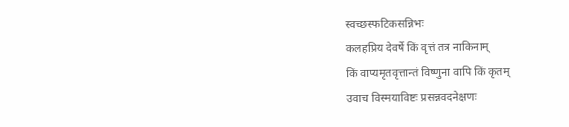स्वच्छस्फटिकसन्निभः
कलहप्रिय देवर्षे किं वृत्तं तत्र नाकिनाम्
किं वाप्यमृतवृत्तान्तं विष्णुना वापि किं कृतम्
उवाच विस्मयाविष्टः प्रसन्नवदनेक्षणः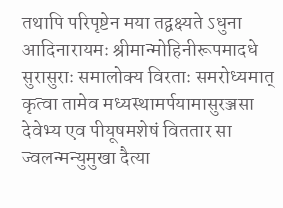तथापि परिपृष्टेन मया तद्वक्ष्यते ऽधुना
आदिनारायमः श्रीमान्मोहिनीरूपमादधे
सुरासुराः समालोक्य विरताः समरोध्यमात्
कृत्वा तामेव मध्यस्थामर्पयामासुरञ्जसा
देवेभ्य एव पीयूषमशेषं विततार सा
ज्वलन्मन्युमुखा दैत्या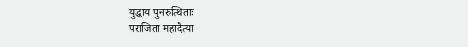युद्धाय पुनरुत्थिताः
पराजिता महादैत्या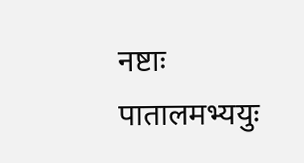नष्टाः पातालमभ्ययुः